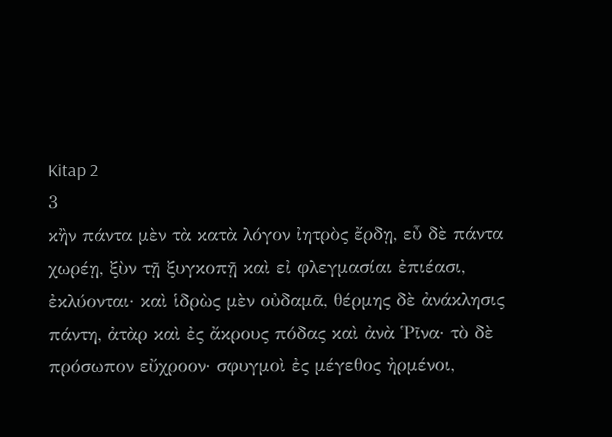Kitap 2
3
κἢν πάντα μὲν τὰ κατὰ λόγον ἰητρὸς ἔρδῃ, εὖ δὲ πάντα χωρέῃ, ξὺν τῇ ξυγκοπῇ καὶ εἰ φλεγμασίαι ἐπιέασι, ἐκλύονται· καὶ ἱδρὼς μὲν οὐδαμᾶ, θέρμης δὲ ἀνάκλησις πάντη, ἀτὰρ καὶ ἐς ἄκρους πόδας καὶ ἀνὰ Ῥῖνα· τὸ δὲ πρόσωπον εὔχροον· σφυγμοὶ ἐς μέγεθος ἠρμένοι,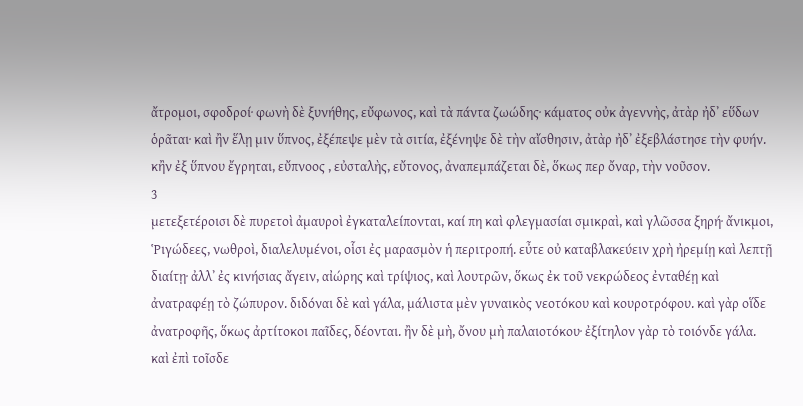ἄτρομοι, σφοδροί· φωνὴ δὲ ξυνήθης, εὔφωνος, καὶ τὰ πάντα ζωώδης· κάματος οὐκ ἀγεννὴς, ἀτὰρ ἠδʼ εὕδων ὁρᾶται· καὶ ἢν ἕλῃ μιν ὕπνος, ἐξέπεψε μὲν τὰ σιτία, ἐξένηψε δὲ τὴν αἴσθησιν, ἀτὰρ ἠδʼ ἐξεβλάστησε τὴν φυήν. κἢν ἐξ ὕπνου ἔγρηται, εὔπνοος , εὐσταλὴς, εὔτονος, ἀναπεμπάζεται δὲ, ὅκως περ ὄναρ, τὴν νοῦσον.
3
μετεξετέροισι δὲ πυρετοὶ ἀμαυροὶ ἐγκαταλείπονται, καί πη καὶ φλεγμασίαι σμικραὶ, καὶ γλῶσσα ξηρή· ἄνικμοι, Ῥιγώδεες, νωθροὶ, διαλελυμένοι, οἷσι ἐς μαρασμὸν ἡ περιτροπή. εὖτε οὐ καταβλακεύειν χρὴ ἠρεμίῃ καὶ λεπτῇ διαίτῃ· ἀλλʼ ἐς κινήσιας ἄγειν, αἰώρης καὶ τρίψιος, καὶ λουτρῶν, ὅκως ἐκ τοῦ νεκρώδεος ἐνταθέῃ καὶ ἀνατραφέῃ τὸ ζώπυρον. διδόναι δὲ καὶ γάλα, μάλιστα μὲν γυναικὸς νεοτόκου καὶ κουροτρόφου. καὶ γὰρ οἵδε ἀνατροφῆς, ὅκως ἀρτίτοκοι παῖδες, δέονται. ἢν δὲ μὴ, ὄνου μὴ παλαιοτόκου· ἐξίτηλον γὰρ τὸ τοιόνδε γάλα. καὶ ἐπὶ τοῖσδε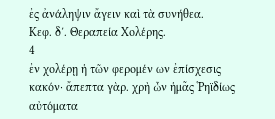ἐς ἀνάληψιν ἄγειν καὶ τὰ συνήθεα.
Κεφ. δ′. Θεραπεία Χολέρης.
4
ἐν χολέρῃ ἡ τῶν φερομέν ων ἐπίσχεσις κακόν· ἄπεπτα γὰρ. χρὴ ὦν ἡμᾶς Ῥηϊδίως αὐτόματα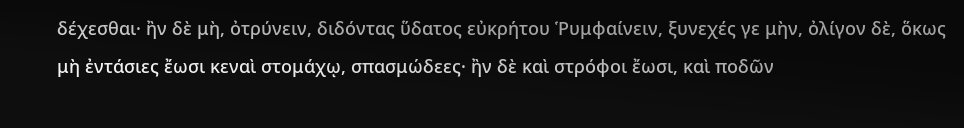δέχεσθαι· ἢν δὲ μὴ, ὀτρύνειν, διδόντας ὕδατος εὐκρήτου Ῥυμφαίνειν, ξυνεχές γε μὴν, ὀλίγον δὲ, ὅκως μὴ ἐντάσιες ἔωσι κεναὶ στομάχῳ, σπασμώδεες· ἢν δὲ καὶ στρόφοι ἔωσι, καὶ ποδῶν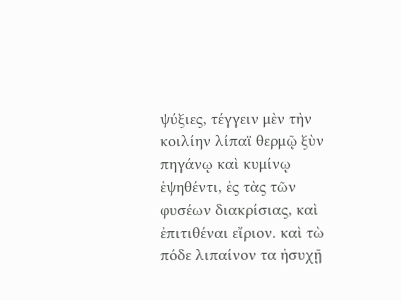ψύξιες, τέγγειν μὲν τὴν κοιλίην λίπαϊ θερμῷ ξὺν πηγάνῳ καὶ κυμίνῳ ἑψηθέντι, ἐς τὰς τῶν φυσέων διακρίσιας, καὶ ἐπιτιθέναι εἴριον. καὶ τὼ πόδε λιπαίνον τα ἡσυχῇ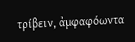τρίβειν, ἀμφαφόωντα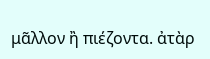μᾶλλον ἢ πιέζοντα. ἀτὰρ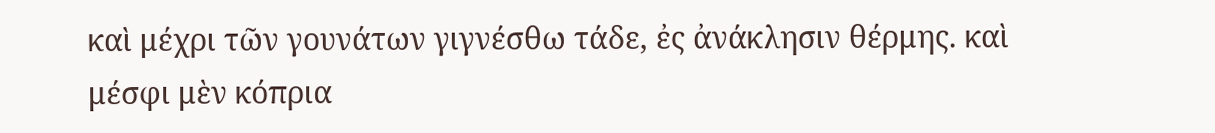καὶ μέχρι τῶν γουνάτων γιγνέσθω τάδε, ἐς ἀνάκλησιν θέρμης. καὶ μέσφι μὲν κόπρια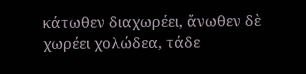κάτωθεν διαχωρέει, ἄνωθεν δὲ χωρέει χολώδεα, τάδε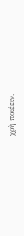χρὴ ποιέειν.